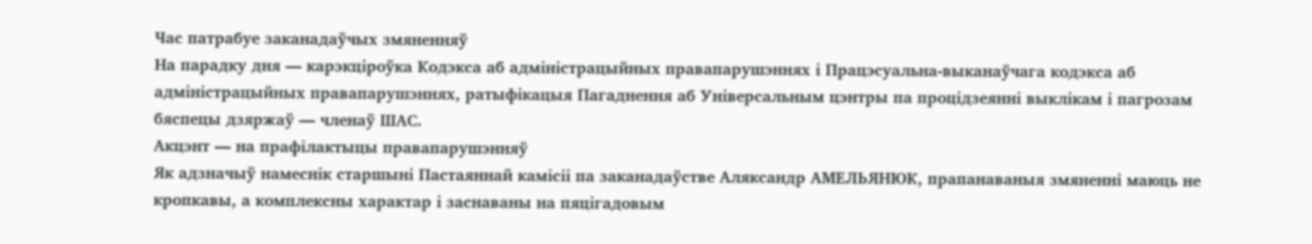Час патрабуе заканадаўчых змяненняў
На парадку дня — карэкціроўка Кодэкса аб адміністрацыйных правапарушэннях і Працэсуальна-выканаўчага кодэкса аб адміністрацыйных правапарушэннях, ратыфікацыя Пагаднення аб Універсальным цэнтры па процідзеянні выклікам і пагрозам бяспецы дзяржаў — членаў ШАС.
Акцэнт — на прафілактыцы правапарушэнняў
Як адзначыў намеснік старшыні Пастаяннай камісіі па заканадаўстве Аляксандр АМЕЛЬЯНЮК, прапанаваныя змяненні маюць не кропкавы, а комплексны характар і заснаваны на пяцігадовым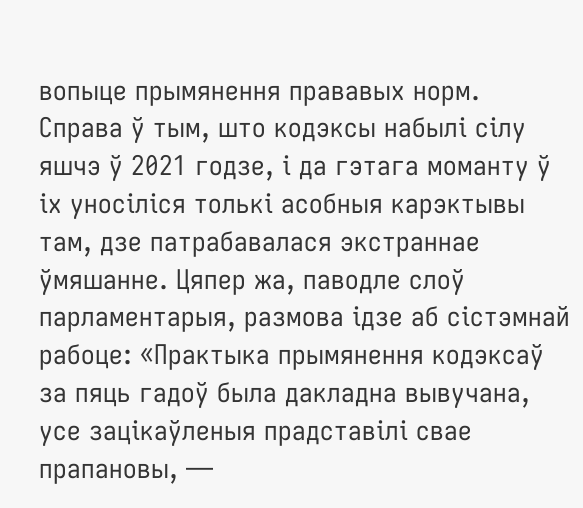вопыце прымянення прававых норм. Справа ў тым, што кодэксы набылі сілу яшчэ ў 2021 годзе, і да гэтага моманту ў іх уносіліся толькі асобныя карэктывы там, дзе патрабавалася экстраннае ўмяшанне. Цяпер жа, паводле слоў парламентарыя, размова ідзе аб сістэмнай рабоце: «Практыка прымянення кодэксаў за пяць гадоў была дакладна вывучана, усе зацікаўленыя прадставілі свае прапановы, —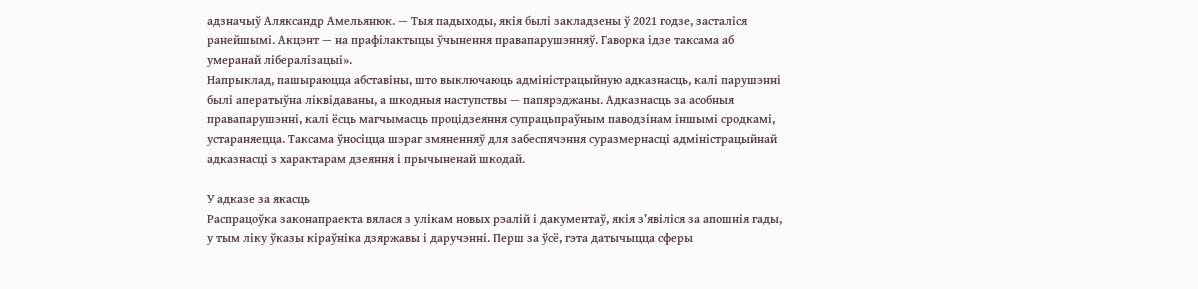адзначыў Аляксандр Амельянюк. — Тыя падыходы, якія былі закладзены ў 2021 годзе, засталіся ранейшымі. Акцэнт — на прафілактыцы ўчынення правапарушэнняў. Гаворка ідзе таксама аб умеранай лібералізацыі».
Напрыклад, пашыраюцца абставіны, што выключаюць адміністрацыйную адказнасць, калі парушэнні былі аператыўна ліквідаваны, а шкодныя наступствы — папярэджаны. Адказнасць за асобныя правапарушэнні, калі ёсць магчымасць процідзеяння супрацьпраўным паводзінам іншымі сродкамі, устараняецца. Таксама ўносіцца шэраг змяненняў для забеспячэння суразмернасці адміністрацыйнай адказнасці з характарам дзеяння і прычыненай шкодай.

У адказе за якасць
Распрацоўка законапраекта вялася з улікам новых рэалій і дакументаў, якія з’явіліся за апошнія гады, у тым ліку ўказы кіраўніка дзяржавы і даручэнні. Перш за ўсё, гэта датычыцца сферы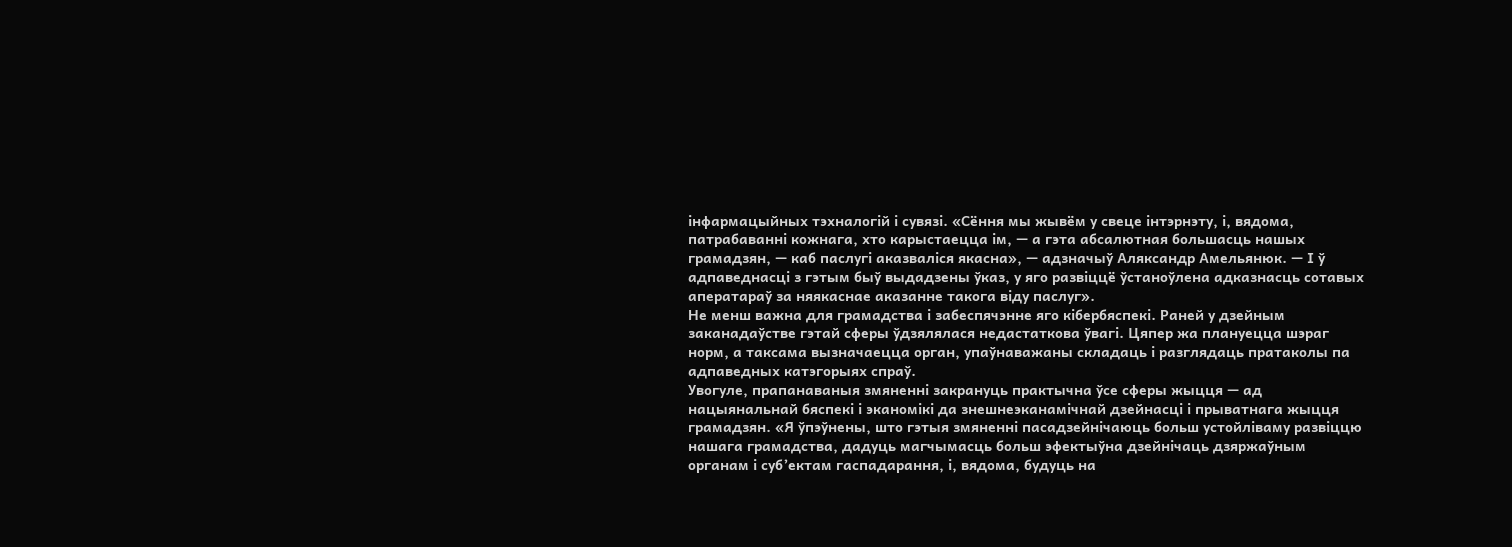інфармацыйных тэхналогій і сувязі. «Сёння мы жывём у свеце інтэрнэту, і, вядома, патрабаванні кожнага, хто карыстаецца ім, — а гэта абсалютная большасць нашых грамадзян, — каб паслугі аказваліся якасна», — адзначыў Аляксандр Амельянюк. — І ў адпаведнасці з гэтым быў выдадзены ўказ, у яго развіццё ўстаноўлена адказнасць сотавых аператараў за няякаснае аказанне такога віду паслуг».
Не менш важна для грамадства і забеспячэнне яго кібербяспекі. Раней у дзейным заканадаўстве гэтай сферы ўдзялялася недастаткова ўвагі. Цяпер жа плануецца шэраг норм, а таксама вызначаецца орган, упаўнаважаны складаць і разглядаць пратаколы па адпаведных катэгорыях спраў.
Увогуле, прапанаваныя змяненні закрануць практычна ўсе сферы жыцця — ад нацыянальнай бяспекі і эканомікі да знешнеэканамічнай дзейнасці і прыватнага жыцця грамадзян. «Я ўпэўнены, што гэтыя змяненні пасадзейнічаюць больш устойліваму развіццю нашага грамадства, дадуць магчымасць больш эфектыўна дзейнічаць дзяржаўным органам і суб’ектам гаспадарання, і, вядома, будуць на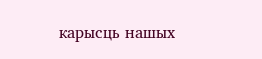карысць нашых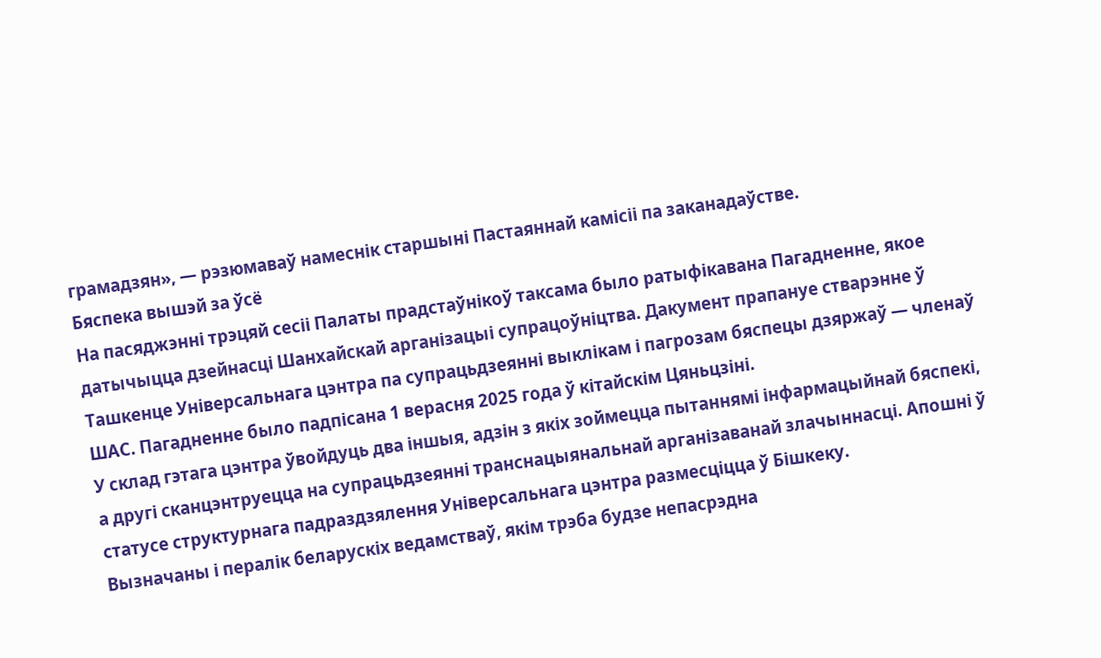грамадзян», — рэзюмаваў намеснік старшыні Пастаяннай камісіі па заканадаўстве.
Бяспека вышэй за ўсё
На пасяджэнні трэцяй сесіі Палаты прадстаўнікоў таксама было ратыфікавана Пагадненне, якое датычыцца дзейнасці Шанхайскай арганізацыі супрацоўніцтва. Дакумент прапануе стварэнне ў Ташкенце Універсальнага цэнтра па супрацьдзеянні выклікам і пагрозам бяспецы дзяржаў — членаў ШАС. Пагадненне было падпісана 1 верасня 2025 года ў кітайскім Цяньцзіні.
У склад гэтага цэнтра ўвойдуць два іншыя, адзін з якіх зоймецца пытаннямі інфармацыйнай бяспекі, а другі сканцэнтруецца на супрацьдзеянні транснацыянальнай арганізаванай злачыннасці. Апошні ў статусе структурнага падраздзялення Універсальнага цэнтра размесціцца ў Бішкеку.
Вызначаны і пералік беларускіх ведамстваў, якім трэба будзе непасрэдна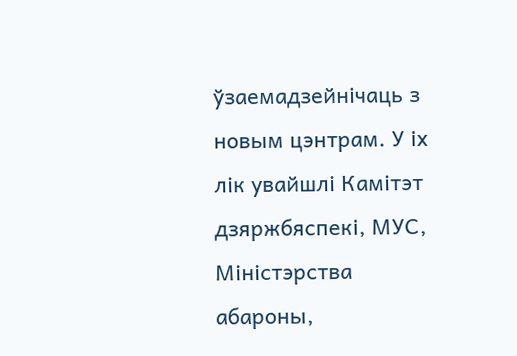ўзаемадзейнічаць з новым цэнтрам. У іх лік увайшлі Камітэт дзяржбяспекі, МУС, Міністэрства абароны,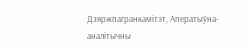Дзяржпагранкамітэт, Аператыўна-аналітычны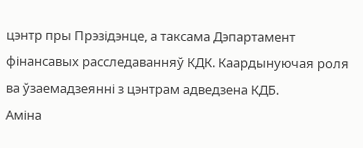цэнтр пры Прэзідэнце, а таксама Дэпартамент фінансавых расследаванняў КДК. Каардынуючая роля ва ўзаемадзеянні з цэнтрам адведзена КДБ.
Аміна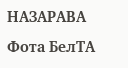НАЗАРАВА
Фота БелТА